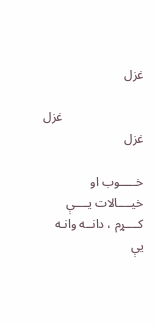غزل

                          غزل
غزل

خـــــوب او خيــــالات يــــې کــــړم ، دانــه وانـه يې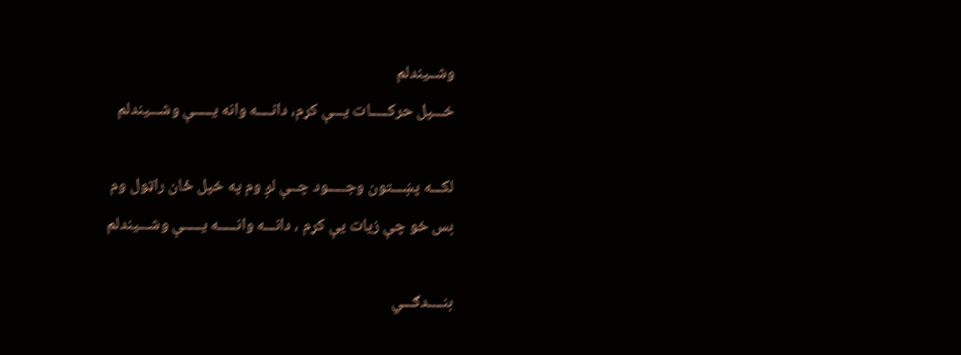وشــيندلم
خـــپل حرکـــــات يـــې کړم، دانــــه وانه يـــــې وشـــيندلم

لکـــه پښـــتون وجـــــود چــې لږ وم په خپل ځان راټول وم
بس خو چې زيات يې کړم ، دانـــه وانـــــه يـــــې وشـــيندلم

بنــــدګـــي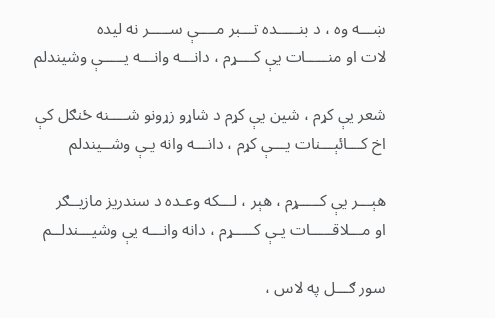ښـــه وه ، د بنـــــده تـــبر مــــې ســـــر نه ليده
لات او منـــــات يې کــــړم ، دانـــه وانـــه يـــــې وشيندلم

شعر يې کړم ، شين يې کړم د شاړو زړونو شــــنه ځنګل کې
اخ کـــائېـــنات يـــې کړم ، دانـــه وانه يـې وشــيندلم

هېـــر يې کـــــړم ، هېر ، لـــکه وعـده د سندريز مازيــګر
او مـــلاقـــــات يـې کـــــړم ، دانه وانـــه يې وشيـــندلــم

سور ګـــل په لاس ،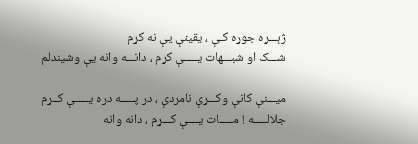ژېـــړه جوړه کـې ، يقينې يې نه کړم
شـــک او شبـــهات يـــــې کړم ، دانـــه وانه يې وشيندلم

ميـــنې کانې وکـــړې نامردې ، در پـــــه دره يـــــې کــړم
جلالـــــه ! مـــــات يــــې کـــړم ، دانه وانه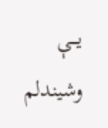يـــې وشيندلم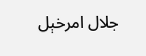جلال امرخېل